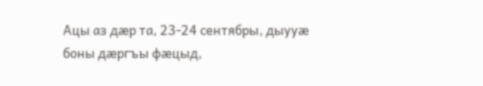Ацы аз дæр та, 23-24 сентябры, дыууæ боны дæргъы фæцыд,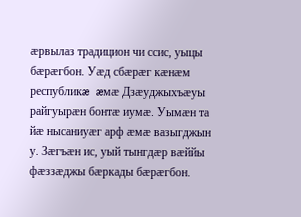æрвылаз традицион чи ссис, уыцы бæрæгбон. Уæд сбæрæг кæнæм республикæ æмæ Дзæуджыхъæуы райгуырæн бонтæ иумæ. Уымæн та йæ нысаниуæг арф æмæ вазыгджын у. Зæгъæн ис, уый тынгдæр вæййы фæззæджы бæркады бæрæгбон.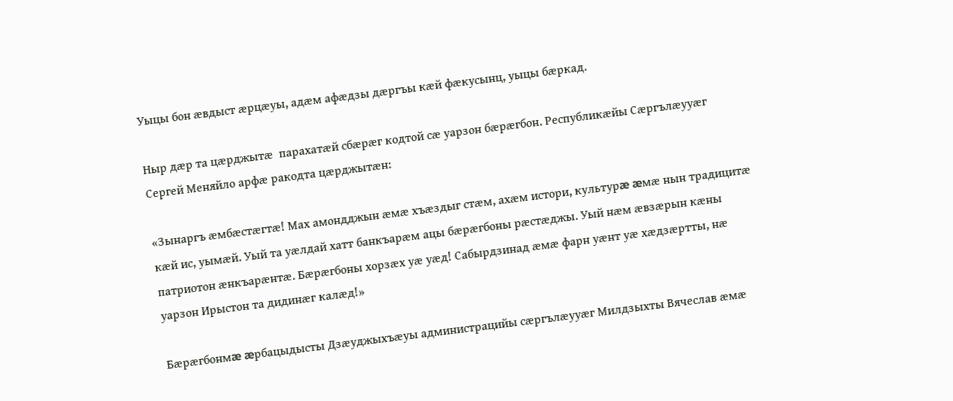Уыцы бон æвдыст æрцæуы, адæм афæдзы дæргъы кæй фæкусынц, уыцы бæркад.

Ныр дæр та цæрджытæ  парахатæй сбæрæг кодтой сæ уарзон бæрæгбон. Республикæйы Сæргълæууæг Сергей Меняйло арфæ ракодта цæрджытæн:

«Зынаргъ æмбæстæгтæ! Мах амондджын æмæ хъæздыг стæм, ахæм истори, культурæ æмæ нын традицитæ кæй ис, уымæй. Уый та уæлдай хатт банкъарæм ацы бæрæгбоны рæстæджы. Уый нæм æвзæрын кæны патриотон æнкъарæнтæ. Бæрæгбоны хорзæх уæ уæд! Сабырдзинад æмæ фарн уæнт уæ хæдзæртты, нæ уарзон Ирыстон та дидинæг калæд!»

Бæрæгбонмæ æрбацыдысты Дзæуджыхъæуы администрацийы сæргълæууæг Милдзыхты Вячеслав æмæ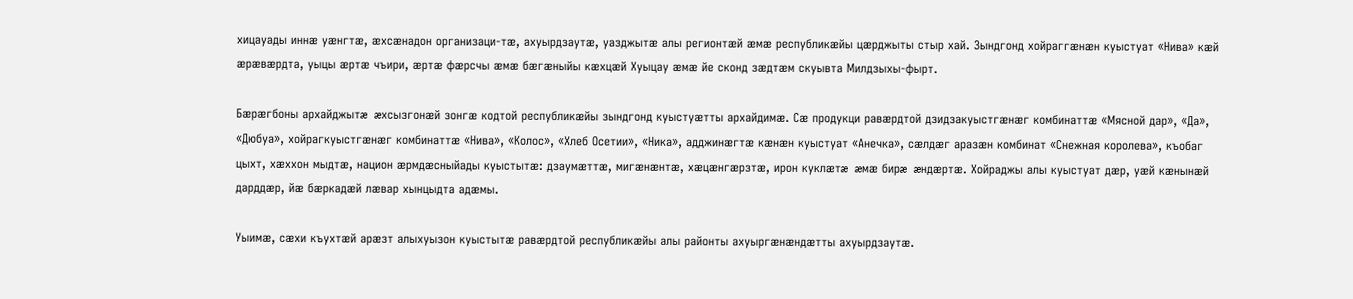хицауады иннæ уæнгтæ, æхсæнадон организаци-тæ, ахуырдзаутæ, уазджытæ алы регионтæй æмæ республикæйы цæрджыты стыр хай. Зындгонд хойраггæнæн куыстуат «Нива» кæй æрæвæрдта, уыцы æртæ чъири, æртæ фæрсчы æмæ бæгæныйы кæхцæй Хуыцау æмæ йе сконд зæдтæм скуывта Милдзыхы-фырт.

Бæрæгбоны архайджытæ æхсызгонæй зонгæ кодтой республикæйы зындгонд куыстуæтты архайдимæ. Сæ продукци равæрдтой дзидзакуыстгæнæг комбинаттæ «Мясной дар», «Да», «Дюбуа», хойрагкуыстгæнæг комбинаттæ «Нива», «Колос», «Хлеб Осетии», «Ника», адджинæгтæ кæнæн куыстуат «Анечка», сæлдæг аразæн комбинат «Снежная королева», къобаг цыхт, хæххон мыдтæ, национ æрмдæсныйады куыстытæ: дзаумæттæ, мигæнæнтæ, хæцæнгæрзтæ, ирон куклæтæ æмæ бирæ æндæртæ. Хойраджы алы куыстуат дæр, уæй кæнынæй дарддæр, йæ бæркадæй лæвар хынцыдта адæмы.

Уыимæ, сæхи къухтæй арæзт алыхуызон куыстытæ равæрдтой республикæйы алы районты ахуыргæнæндæтты ахуырдзаутæ.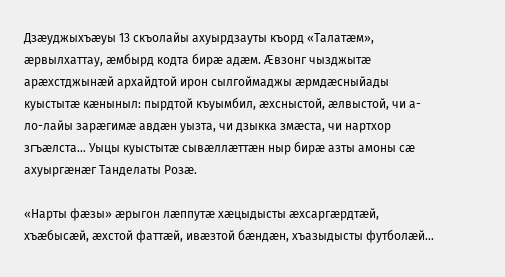Дзæуджыхъæуы 13 скъолайы ахуырдзауты къорд «Талатæм», æрвылхаттау, æмбырд кодта бирæ адæм. Æвзонг чызджытæ арæхстджынæй архайдтой ирон сылгоймаджы æрмдæсныйады куыстытæ кæныныл: пырдтой къуымбил, æхсныстой, æлвыстой, чи а-ло-лайы зарæгимæ авдæн уызта, чи дзыкка змæста, чи нартхор згъæлста… Уыцы куыстытæ сывæллæттæн ныр бирæ азты амоны сæ ахуыргæнæг Танделаты Розæ.

«Нарты фæзы» æрыгон лæппутæ хæцыдысты æхсаргæрдтæй, хъæбысæй, æхстой фаттæй, ивæзтой бæндæн, хъазыдысты футболæй…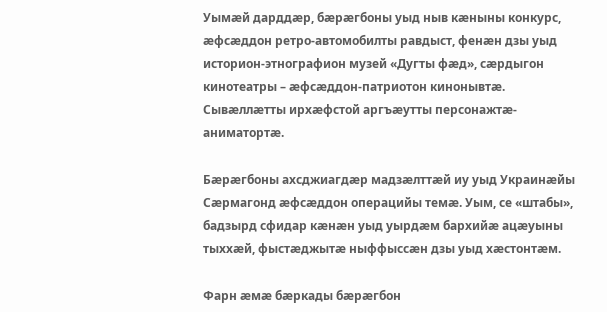Уымæй дарддæр, бæрæгбоны уыд ныв кæныны конкурс, æфсæддон ретро-автомобилты равдыст, фенæн дзы уыд историон-этнографион музей «Дугты фæд», сæрдыгон кинотеатры – æфсæддон-патриотон кинонывтæ. Сывæллæтты ирхæфстой аргъæутты персонажтæ-аниматортæ.

Бæрæгбоны ахсджиагдæр мадзæлттæй иу уыд Украинæйы Сæрмагонд æфсæддон операцийы темæ. Уым, се «штабы», бадзырд сфидар кæнæн уыд уырдæм бархийæ ацæуыны тыххæй, фыстæджытæ ныффыссæн дзы уыд хæстонтæм.

Фарн æмæ бæркады бæрæгбон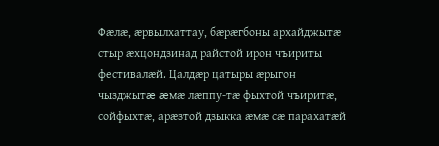Фæлæ, æрвылхаттау, бæрæгбоны архайджытæ стыр æхцондзинад райстой ирон чъириты фестивалæй. Цалдæр цатыры æрыгон чызджытæ æмæ лæппу-тæ фыхтой чъиритæ, сойфыхтæ, арæзтой дзыкка æмæ сæ парахатæй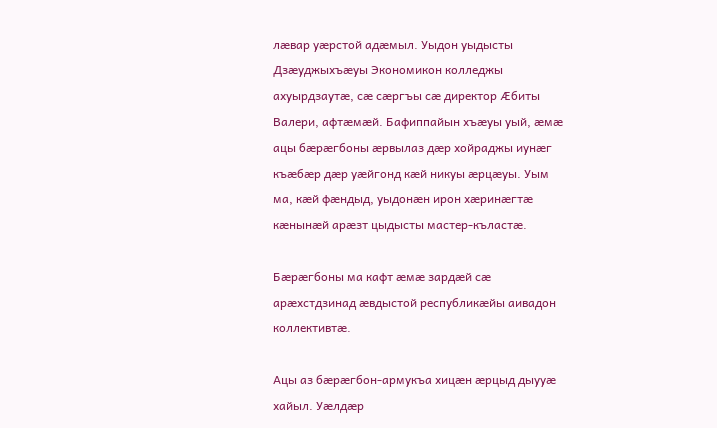лæвар уæрстой адæмыл. Уыдон уыдысты Дзæуджыхъæуы Экономикон колледжы ахуырдзаутæ, сæ сæргъы сæ директор Æбиты Валери, афтæмæй. Бафиппайын хъæуы уый, æмæ ацы бæрæгбоны æрвылаз дæр хойраджы иунæг къæбæр дæр уæйгонд кæй никуы æрцæуы. Уым ма, кæй фæндыд, уыдонæн ирон хæринæгтæ кæнынæй арæзт цыдысты мастер-къластæ.

Бæрæгбоны ма кафт æмæ зардæй сæ арæхстдзинад æвдыстой республикæйы аивадон коллективтæ.

Ацы аз бæрæгбон-армукъа хицæн æрцыд дыууæ хайыл. Уæлдæр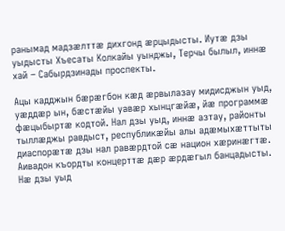ранымад мадзæлттæ дихгонд æрцыдысты. Иутæ дзы уыдысты Хъесаты Колкайы уынджы, Терчы былыл, иннæ хай – Сабырдзинады проспекты.

Ацы кадджын бæрæгбон кæд æрвылазау мидисджын уыд, уæддæр ын, бæстæйы уавæр хынцгæйæ, йæ программæ фæцыбыртæ кодтой. Нал дзы уыд, иннæ азтау, районты тыллæджы равдыст, республикæйы алы адæмыхæттыты диаспорæтæ дзы нал равæрдтой сæ национ хæринæгтæ. Аивадон къордты концерттæ дæр æрдæгыл банцадысты. Нæ дзы уыд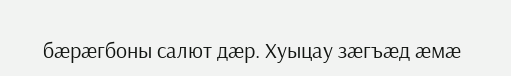бæрæгбоны салют дæр. Хуыцау зæгъæд æмæ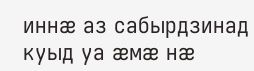иннæ аз сабырдзинад куыд уа æмæ нæ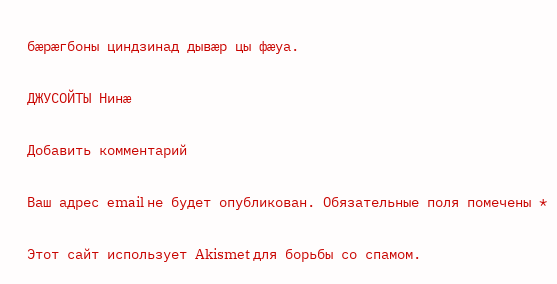бæрæгбоны циндзинад дывæр цы фæуа.

ДЖУСОЙТЫ Нинæ

Добавить комментарий

Ваш адрес email не будет опубликован. Обязательные поля помечены *

Этот сайт использует Akismet для борьбы со спамом.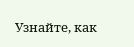Узнайте, как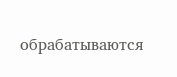обрабатываются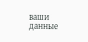ваши данные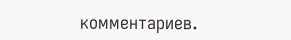комментариев.